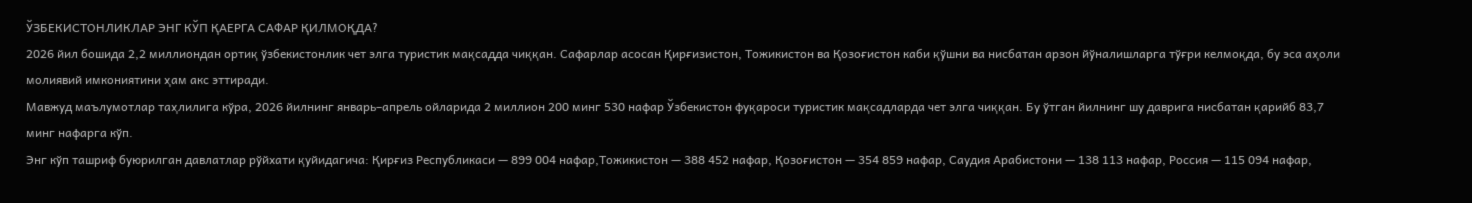ЎЗБЕКИСТОНЛИКЛАР ЭНГ КЎП ҚАЕРГА САФАР ҚИЛМОҚДА?
2026 йил бошида 2,2 миллиондан ортиқ ўзбекистонлик чет элга туристик мақсадда чиққан. Сафарлар асосан Қирғизистон, Тожикистон ва Қозоғистон каби қўшни ва нисбатан арзон йўналишларга тўғри келмоқда, бу эса аҳоли молиявий имкониятини ҳам акс эттиради.
Мавжуд маълумотлар таҳлилига кўра, 2026 йилнинг январь–апрель ойларида 2 миллион 200 минг 530 нафар Ўзбекистон фуқароси туристик мақсадларда чет элга чиққан. Бу ўтган йилнинг шу даврига нисбатан қарийб 83,7 минг нафарга кўп.
Энг кўп ташриф буюрилган давлатлар рўйхати қуйидагича: Қирғиз Республикаси — 899 004 нафар,Тожикистон — 388 452 нафар, Қозоғистон — 354 859 нафар, Саудия Арабистони — 138 113 нафар, Россия — 115 094 нафар,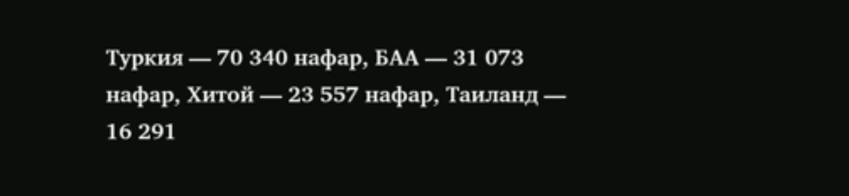Туркия — 70 340 нафар, БАА — 31 073 нафар, Хитой — 23 557 нафар, Таиланд — 16 291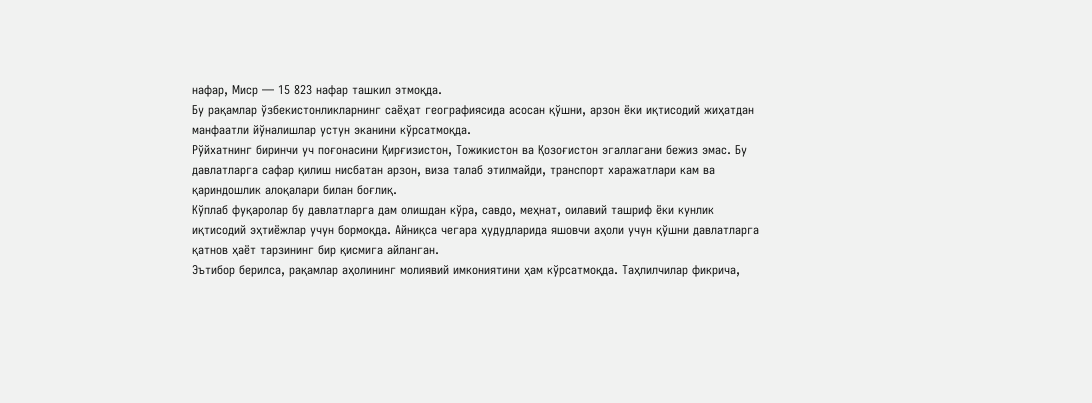нафар, Миср — 15 823 нафар ташкил этмоқда.
Бу рақамлар ўзбекистонликларнинг саёҳат географиясида асосан қўшни, арзон ёки иқтисодий жиҳатдан манфаатли йўналишлар устун эканини кўрсатмоқда.
Рўйхатнинг биринчи уч поғонасини Қирғизистон, Тожикистон ва Қозоғистон эгаллагани бежиз эмас. Бу давлатларга сафар қилиш нисбатан арзон, виза талаб этилмайди, транспорт харажатлари кам ва қариндошлик алоқалари билан боғлиқ.
Кўплаб фуқаролар бу давлатларга дам олишдан кўра, савдо, меҳнат, оилавий ташриф ёки кунлик иқтисодий эҳтиёжлар учун бормоқда. Айниқса чегара ҳудудларида яшовчи аҳоли учун қўшни давлатларга қатнов ҳаёт тарзининг бир қисмига айланган.
Эътибор берилса, рақамлар аҳолининг молиявий имкониятини ҳам кўрсатмоқда. Таҳлилчилар фикрича,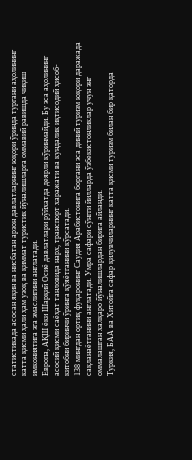статистикада асосан яқин ва нисбатан арзон давлатларнинг юқори ўринда тургани аҳолининг катта қисми ҳали ҳам узоқ ва қиммат туристик йўналишларга оммавий равишда чиқиш имкониятига эга эмаслигини англатади.
Европа, АҚШ ёки Шарқий Осиё давлатлари рўйхатда деярли кўринмайди. Бу эса аҳолининг асосий қисми саёҳат танловида нарх, транспорт харажати ва кундалик иқтисодий ҳисоб-китобни биринчи ўринга қўяётганини кўрсатади.
138 мингдан ортиқ фуқаронинг Саудия Арабистонига боргани эса диний туризм юқори даражада сақланаётганини англатади. Умра сафари сўнгги йилларда ўзбекистонликлар учун энг оммалашган халқаро йўналишлардан бирига айланди.
Туркия, БАА ва Хитойга сафар қилувчиларнинг катта қисми туризм билан бир қаторда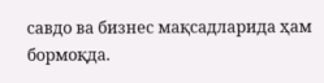савдо ва бизнес мақсадларида ҳам бормоқда.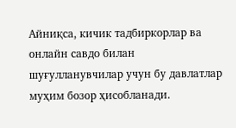Айниқса, кичик тадбиркорлар ва онлайн савдо билан шуғулланувчилар учун бу давлатлар муҳим бозор ҳисобланади.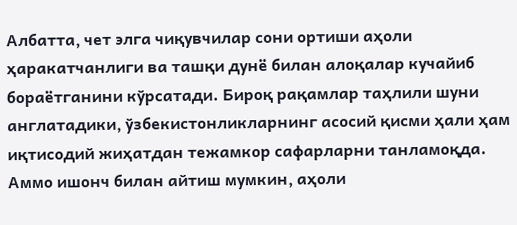Албатта, чет элга чиқувчилар сони ортиши аҳоли ҳаракатчанлиги ва ташқи дунё билан алоқалар кучайиб бораётганини кўрсатади. Бироқ рақамлар таҳлили шуни англатадики, ўзбекистонликларнинг асосий қисми ҳали ҳам иқтисодий жиҳатдан тежамкор сафарларни танламоқда.
Аммо ишонч билан айтиш мумкин, аҳоли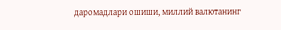даромадлари ошиши, миллий валютанинг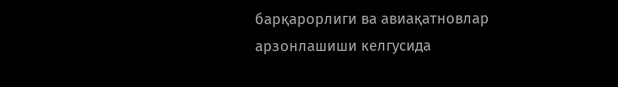барқарорлиги ва авиақатновлар арзонлашиши келгусида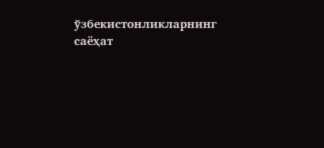ўзбекистонликларнинг саёҳат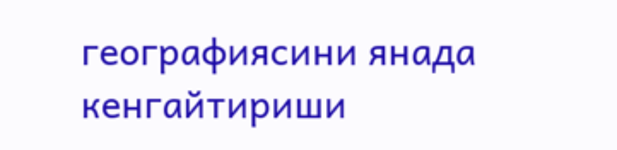географиясини янада кенгайтириши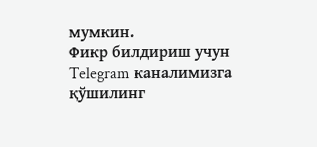мумкин.
Фикр билдириш учун Telegram каналимизга қўшилинг